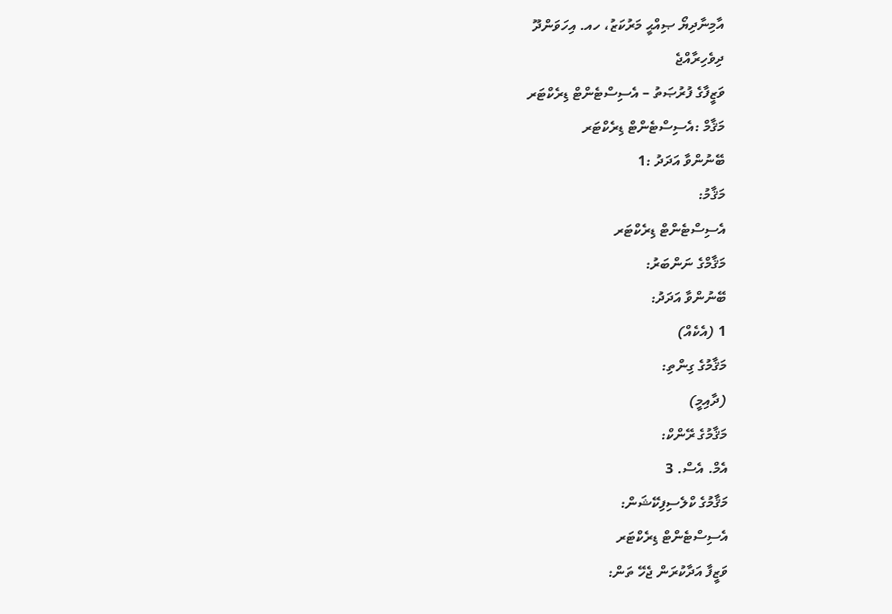އާމިނާދިޔޯ ޞިއްޙީ މަރުކަޒު، ހއ. އިހަވަންދޫ
ދިވެހިރާއްޖެ
ވަޒީފާގެ ފުރުޞަތު – އެސިސްޓެންޓް ޑިރެކްޓަރ
މަޤާމް :އެސިސްޓެންޓް ޑިރެކްޓަރ
ބޭނުންވާ އަދަދު :1
މަޤާމު:
އެސިސްޓެންޓް ޑިރެކްޓަރ
މަޤާމްގެ ނަންބަރު:
ބޭނުންވާ އަދަދު:
1 (އެކެއް)
މަޤާމުގެ ގިންތި:
(ދާއިމީ)
މަޤާމުގެ ރޭންކް:
އެމް. އެސް. 3
މަޤާމުގެ ކްލެސިފިކޭޝަން:
އެސިސްޓެންޓް ޑިރެކްޓަރ
ވަޒީފާ އަދާކުރަން ޖެހޭ ތަން: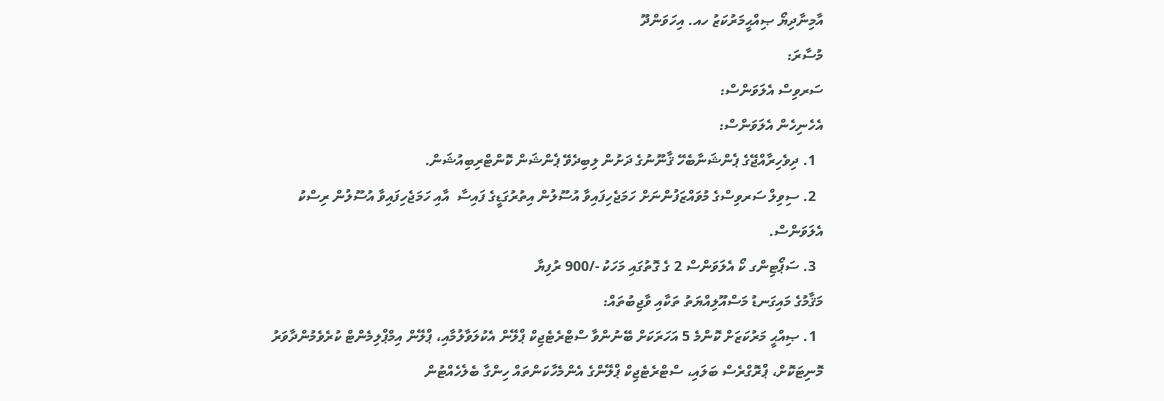އާމިނާދިޔޯ ޞިއްޙީމަރުކަޒު ހއ. އިހަވަންދޫ
މުސާރަ:
ސަރވިސް އެލަވަންސް:
އެހެނިހެން އެލަވަންސް:
  1. ދިވެހިރާއްޖޭގެ ޕެންޝަނާބެހޭ ޤާނޫނުގެ ދަށުން ލިބިދެވޭ ޕެންޝަން ކޮންޓްރިބިއުޝަން.
  2. ސިވިލް ސަރވިސްގެ މުވައްޒަފުންނަށް ހަމަޖެހިފައިވާ އުސޫލުން އިތުރުގަޑީގެ ފައިސާ  އާއި ހަމަޖެހިފައިވާ އުސޫލުން ރިސްކު އެލަވަންސް.
  3. ސަޕޯޓިންގ ކޯ އެލަވަންސް 2 ގެ ގޮތުގައި މަހަކު -/900 ރުފިޔާ
މަޤާމުގެ މައިގަނޑު މަސްއޫލިއްޔަތު ތަކާއި ވާޖިބުތައް:
  1. ޞިއްޙީ މަރުކަޒަށް ކޮންމެ 5 އަހަރަކަށް ބޭނުންވާ ސްޓްރެޓެޖިކް ޕްލޭން އެކުލަވާލުމާއި، ޕްލޭން އިމްޕްލިމެންޓް ކުރެވެމުންދާވަރު މޮނިޓަކޮށް، ޕްރޮގްރެސް ބަލައި، ސްޓްރެޓެޖިކް ޕްލޭންގެ އެންމެހާކަންތައް ހިންގާ ބެލެހެއްޓުން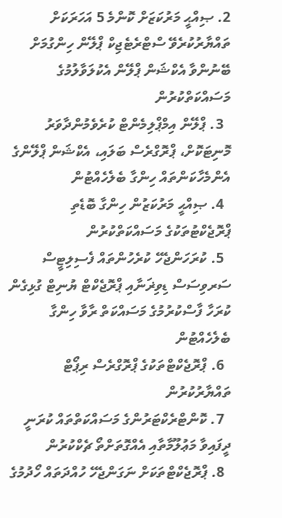2. ޞިއްޙީ މަރުކަޒަށް ކޮންމެ 5 އަހަރަކަށް ތައްޔާރުކުރެވޭ ސްޓްރެޓެޖިކް ޕްލޭން ހިންގުމަށް ބޭނުންވާ އެކްޝަން ޕްލޭން އެކުލަވާލުމުގެ މަސައްކަތްކުރުން
  3. ޕްލޭން އިމްޕްލިމެންޓް ކުރެވެމުންދާވަރު މޮނިޓަކޮށް، ޕްރޮގްރެސް ބަލައި، އެކްޝަން ޕްލޭންގެ އެންމެހާކަންތައް ހިންގާ ބެލެހެއްޓުން
  4. ޞިއްޙީ މަރުކަޒުން ހިންގާ ބޮޑެތި ޕްރޮޖެކްޓުތަކުގެ މަސައްކަތްކުރުން
  5. ކުރަހަންޖެހޭ ކުރެހުންތައް ފެސިލިޓީސް ސަރވިސަސް ޑިވިޜަނާއި ޕްރޮޖެކްޓް ޔުނިޓް ގުޅިގެން ކުރަހާ ފާސްކުރުމުގެ މަސައްކަތް ރާވާ ހިންގާ ބެލެހެއްޓުން
  6. ޕްރޮޖެކްޓްތަކުގެ ޕްރޮގްރެސް ރިޕޯޓް ތައްޔާރުކުރުން
  7. ކޮންޓްރެކްޓަރުންގެ މަސައްކަތްތައް ކުރަނީ ދީފައިވާ މަޢުލޫމާތާއި އެއްގޮތަށްތޯ ޗެކްކުރުން
  8. ޕްރޮޖެކްޓްތަކަށް ނަގަންޖެހޭ ހުއްދަތައް ހޯދުމުގެ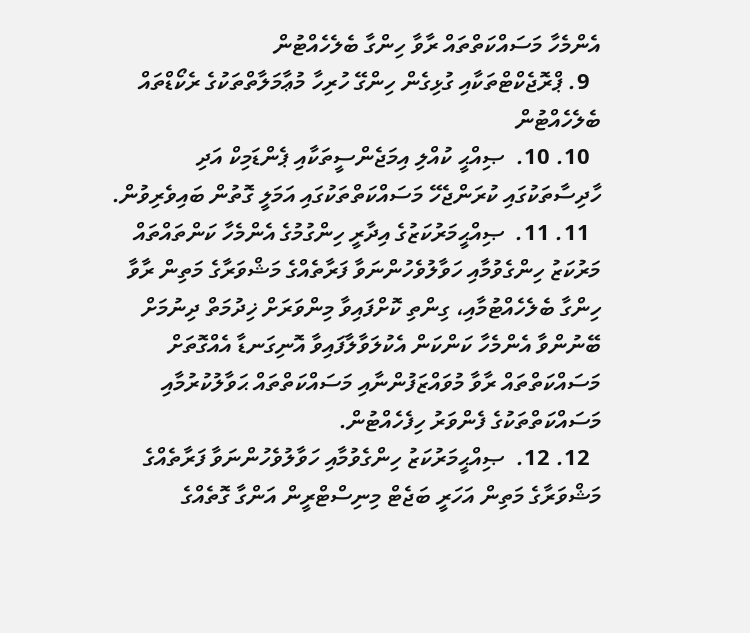އެންމެހާ މަސައްކަތްތައް ރާވާ ހިންގާ ބެލެހެއްޓުން
  9. ޕްރޮޖެކްޓްތަކާއި ގުޅިގެން ހިންގޭ ހުރިހާ މުޢާމަލާތްތަކުގެ ރެކޯޑްތައް ބެލެހެއްޓުން
  10. 10.  ޞިއްޙީ ކުއްލި އިމަޖެންސީތަކާއި ޕެންޑަމިކް އަދި ހާދިސާތަކުގައި ކުރަންޖެހޭ މަސައްކަތްތަކުގައި އަމަލީ ގޮތުން ބައިވެރިވުން.
  11. 11.  ޞިއްޙީމަރުކަޒުގެ އިދާރީ ހިންގުމުގެ އެންމެހާ ކަންތައްތައް މަރުކަޒު ހިންގެވުމާއި ހަވާލުވެހުންނަވާ ފަރާތެއްގެ މަޝްވަރާގެ މަތިން ރާވާ ހިންގާ ބެލެހެއްޓުމާއި، ގިންތި ކޮށްފައިވާ މިންވަރަށް ޚިދުމަތް ދިނުމަށް ބޭނުންވާ އެންމެހާ ކަންކަން އެކުލަވާލާފައިވާ އޮނިގަނޑާ އެއްގޮތަށް މަސައްކަތްތައް ރާވާ މުވައްޒަފުންނާއި މަސައްކަތްތައް ޙަވާލުކުރުމާއި މަސައްކަތްތަކުގެ ފެންވަރު ހިފެހެއްޓުން.
  12. 12.  ޞިއްޙީމަރުކަޒު ހިންގެވުމާއި ހަވާލުވެހުންނަވާ ފަރާތެއްގެ މަޝްވަރާގެ މަތިން އަހަރީ ބަޖެޓް މިނިސްޓްރީން އަންގާ ގޮތެއްގެ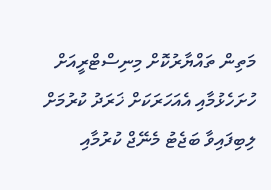މަތިން ތައްޔާރުކޮށް މިނިސްޓްރީއަށް ހުށަހެޅުމާއި އެއަހަރަކަށް ޚަރަދު ކުރުމަށް ލިބިފައިވާ ބަޖެޓު މެނޭޖް ކުރުމާއި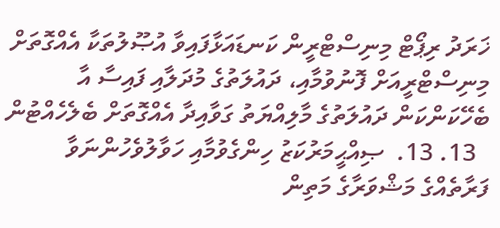ޚަރަދު ރިޕޯޓް މިނިސްޓްރީން ކަނޑައަޅާފައިވާ އުޞޫލުތަކާ އެއްގޮތަށް މިނިސްޓްރީއަށް ފޮނުވުމާއި، ދައުލަތުގެ މުދަލާއި ފައިސާ އާ ބެހޭކަންކަން ދައުލަތުގެ މާލިއްޔަތު ގަވާއިދާ އެއްގޮތަށް ބެލެހެއްޓުން
  13. 13.  ޞިއްޙީމަރުކަޒު ހިންގެވުމާއި ހަވާލުވެހުންނަވާ ފަރާތެއްގެ މަޝްވަރާގެ މަތިން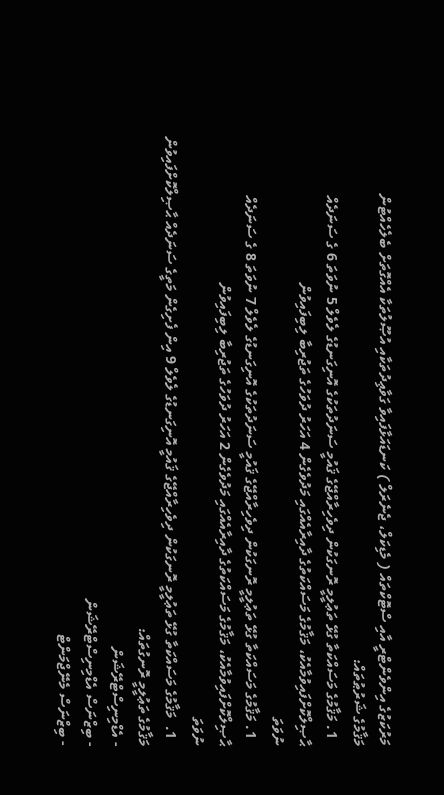މަރުކަޒުގެ އިންވެންޓްރީ އާއި ސްޓޮކްތައް ( މެޑިކަލް، ޖެނެރަލް ) ކަނޑައަޅާފައިވާ ގަވާޢިދުތަކާއި އުޞޫލުތަކާ އެއްގޮތަށް ބެލެހެއްޓުން
މަޤާމުގެ ޝަރުޠުތައް:
  1. މަޤާމުގެ މަސައްކަތާ ގުޅޭ ތަޢުލީމީ ރޮނގަކުން ދިވެހިރާއްޖޭގެ ޤައުމީ ސަނަދުތަކުގެ އޮނިގަނޑުގެ ލެވެލް 5 ނުވަތަ 6 ގެ ސަނަދެއް ޙާޞިލްކޮށްފައިވުމާއެކު، މަޤާމުގެ މަސައްކަތުގެ ދާއިރާއެއްގައި މަދުވެގެން 4 އަހަރު ދުވަހުގެ ތަޖުރިބާ ލިބިފައިވުން
ނުވަތަ
  1. މަޤާމުގެ މަސައްކަތާ ގުޅޭ ތަޢުލީމީ ރޮނގަކުން ދިވެހިރާއްޖޭގެ ޤައުމީ ސަނަދުތަކުގެ އޮނިގަނޑުގެ ލެވެލް 7 ނުވަތަ 8 ގެ ސަނަދެއް ޙާޞިލްކޮށްފައިވުމާއެކު، މަޤާމުގެ މަސައްކަތުގެ ދާއިރާއެއްގައި މަދުވެގެން 2 އަހަރު ދުވަހުގެ ތަޖުރިބާ ލިބިފައިވުން
ނުވަތަ
  1.  މަޤާމުގެ މަސައްކަތާ ގުޅޭ ތަޢުލީމީ ރޮނގަކުން ދިވެހިރާއްޖޭގެ ޤައުމީ އޮނިގަނޑުގެ ލެވެލް 9 އިން ފެށިގެން މަތީގެ ސަނަދެއް ޙާޞިލްކޮށްފައިވުން
މަޤާމުގެ ތަޢުލީމީ ރޮނގުތައް:
- އެޑްމިނިސްޓްރޭޝަން
- ބިޒްނަސް އެޑްމިނިސްޓްރޭޝަން
- ބިޒްނަސް މެނޭޖްމަންޓް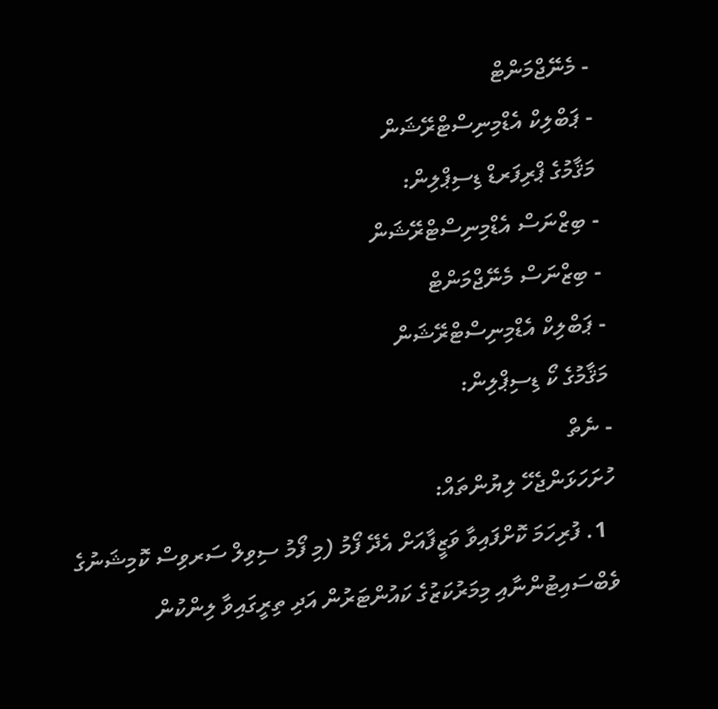- މެނޭޖްމަންޓް
- ޕަބްލިކް އެޑްމިނިސްޓްރޭޝަން
މަޤާމުގެ ޕްރިފަރޑް ޑިސިޕްލިން:
- ބިޒްނަސް އެޑްމިނިސްޓްރޭޝަން
- ބިޒްނަސް މެނޭޖްމަންޓް
- ޕަބްލިކް އެޑްމިނިސްޓްރޭޝަން
މަޤާމުގެ ކޯ ޑިސިޕްލިން:
- ނެތް
ހުށަހަޅަންޖެހޭ ލިޔުންތައް:
  1. ފުރިހަމަ ކޮށްފައިވާ ވަޒީފާއަށް އެދޭ ފޯމު (މި ފޯމު ސިވިލް ސަރވިސް ކޮމިޝަނުގެ ވެބްސައިޓުންނާއި މިމަރުކަޒުގެ ކައުންޓަރުން އަދި ތިރީގައިވާ ލިންކުން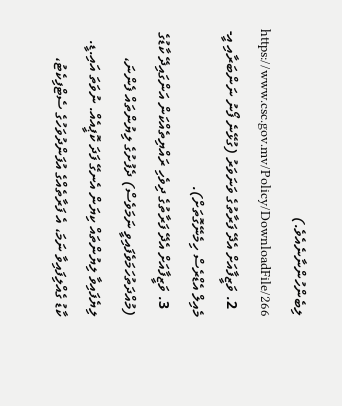ލިބެންހުންނާނެއެވެ.) https://www.csc.gov.mv/Policy/DownloadFile/266
  2. ވަޒީފާއަށް އެދޭ ފަރާތުގެ ވަނަވަރު (ގުޅޭނެ ފޯނު ނަންބަރާއި އީ-މެއިލް އެޑްރެސް ހިމެނޭގޮތަށް).
  3. ވަޒީފާއަށް އެދޭ ފަރާތުގެ ދިވެހި ރައްޔިތެއްކަން އަންގައިދޭ ކާޑުގެ (މުއްދަތުހަމަވެފައިވީ ނަމަވެސް) ދެފުށުގެ ލިޔުންތައް ފެންނަ، ލިޔެފައިވާ ލިޔުންތައް ކިޔަން އެނގޭ ފަދަ ކޮޕީއެއް. ނުވަތަ އައި.ޑީ. ކާޑު ގެއްލިފައިވާ ނަމަ، އެ ފަރާތެއްގެ އުފަންދުވަހުގެ ސެޓްފިކެޓު،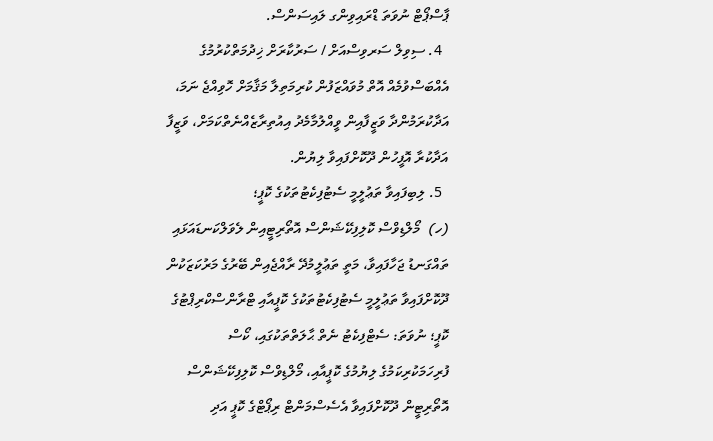ޕާސްޕޯޓް ނުވަތަ ޑްރައިވިންގ ލައިސަންސް.
  4. ސިވިލް ސަރވިސްއަށް / ސަރުކާރަށް ޚިދުމަތްކުރުމުގެ އެއްބަސްވުމެއް އޮތް މުވައްޒަފުން ކުރިމަތިލާ މަޤާމަށް ހޮވިއްޖެ ނަމަ، އަދާކުރަމުންދާ ވަޒީފާއިން ވީއްލުމާމެދު އިއުތިރާޒެއްނެތްކަމަށް، ވަޒީފާ އަދާކުރާ އޮފީހުން ދޫކޮށްފައިވާ ލިޔުން.
  5. ލިބިފައިވާ ތަޢުލީމީ ސެޓުފިކެޓުތަކުގެ ކޮޕީ؛
(ހ)  މޯލްޑިވްސް ކޮލިފިކޭޝަންސް އޮތޯރިޓީއިން ލެވަލްކަނޑައަޅައި ތައްގަނޑު ޖަހާފައިވާ، މަތީ ތަޢުލީމުދޭ ރާއްޖެއިން ބޭރުގެ މަރުކަޒަކުން ދޫކޮށްފައިވާ ތަޢުލީމީ ސެޓުފިކެޓުތަކުގެ ކޮޕީއާއި ޓްރާންސްކްރިޕްޓުގެ ކޮޕީ؛ ނުވަތަ: ސެޓްފިކެޓު ނެތް ޙާލަތްތަކުގައި، ކޯސް ފުރިހަމަކުރިކަމުގެ ލިޔުމުގެ ކޮޕީއާއި، މޯލްޑިވްސް ކޮލިފިކޭޝަންސް އޮތޯރިޓީން ދޫކޮށްފައިވާ އެސެސްމަންޓް ރިޕޯޓްގެ ކޮޕީ އަދި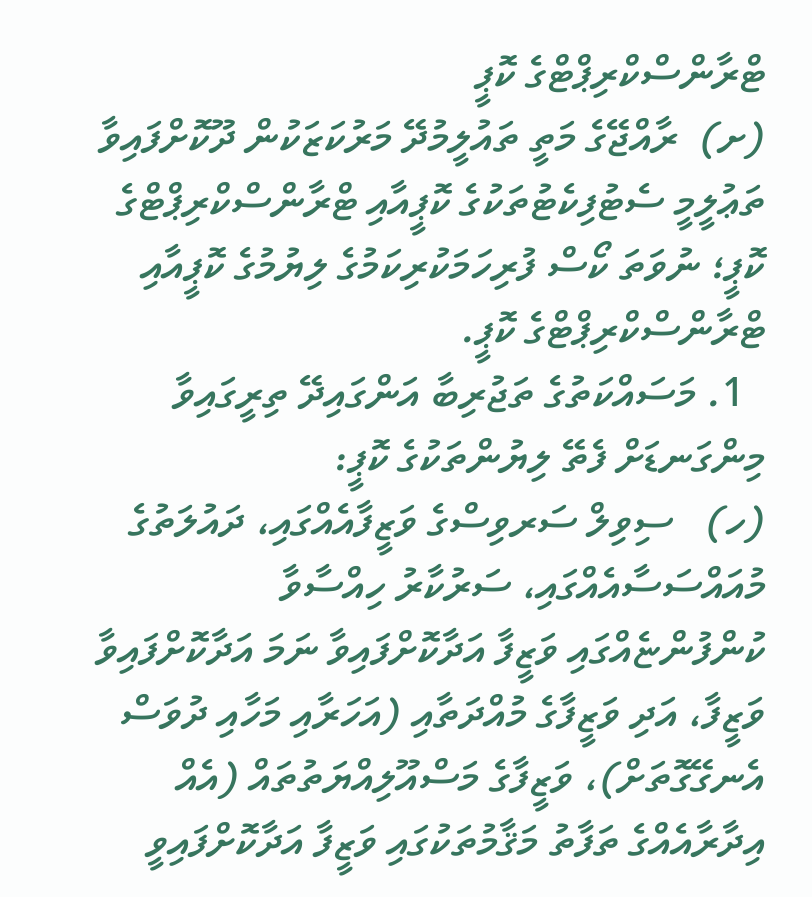ޓްރާންސްކްރިޕްޓްގެ ކޮޕީ
(ށ)  ރާއްޖޭގެ މަތީ ތައުލީމުދޭ މަރުކަޒަކުން ދޫކޮށްފައިވާ ތަޢުލީމީ ސެޓުފިކެޓުތަކުގެ ކޮޕީއާއި ޓްރާންސްކްރިޕްޓްގެ ކޮޕީ؛ ނުވަތަ ކޯސް ފުރިހަމަކުރިކަމުގެ ލިޔުމުގެ ކޮޕީއާއި ޓްރާންސްކްރިޕްޓްގެ ކޮޕީ.
  1. މަސައްކަތުގެ ތަޖުރިބާ އަންގައިދޭ ތިރީގައިވާ މިންގަނޑަށް ފެތޭ ލިޔުންތަކުގެ ކޮޕީ:
(ހ)   ސިވިލް ސަރވިސްގެ ވަޒީފާއެއްގައި، ދައުލަތުގެ މުއައްސަސާއެއްގައި، ސަރުކާރު ހިއްސާވާ ކުންފުންޏެއްގައި ވަޒީފާ އަދާކޮށްފައިވާ ނަމަ އަދާކޮށްފައިވާ ވަޒީފާ، އަދި ވަޒީފާގެ މުއްދަތާއި (އަހަރާއި މަހާއި ދުވަސް އެނގޭގޮތަށް)، ވަޒީފާގެ މަސްއޫލިއްޔަތުތައް (އެއް އިދާރާއެއްގެ ތަފާތު މަޤާމުތަކުގައި ވަޒީފާ އަދާކޮށްފައިވީ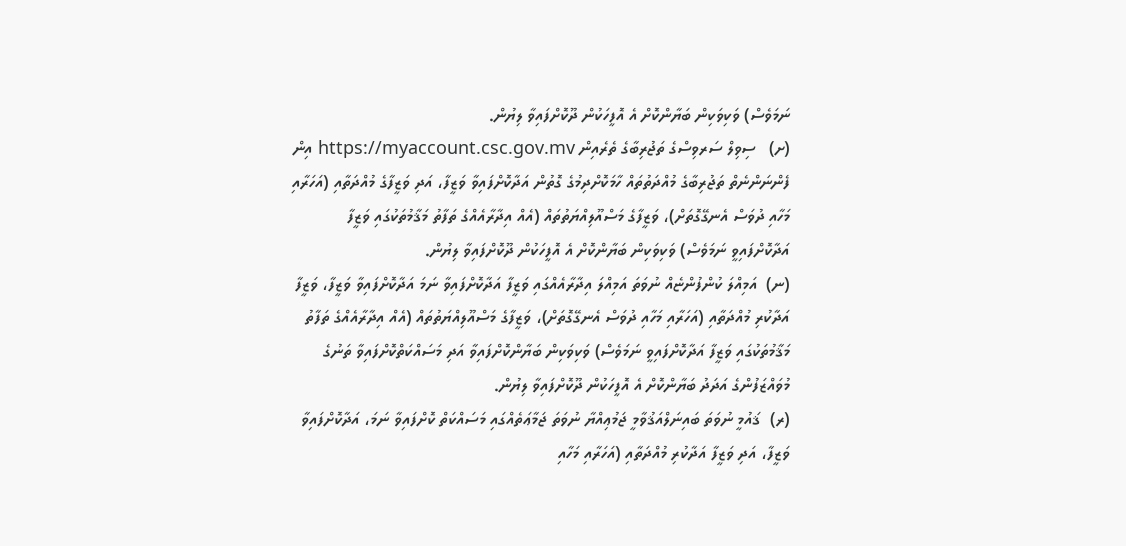ނަމަވެސް) ވަކިވަކިން ބަޔާންކޮށް އެ އޮފީހަކުން ދޫކޮށްފައިވާ ލިޔުން.
(ށ)   ސިވިލް ސަރވިސްގެ ތަޖުރިބާގެ ތެރެއިން https://myaccount.csc.gov.mv އިން ފެންނަންނެތް ތަޖުރިބާގެ މުއްދަތުތައް ހާމަކޮށްދިމުގެ ގޮތުން އަދާކޮށްފައިވާ ވަޒީފާ، އަދި ވަޒީފާގެ މުއްދަތާއި (އަހަރާއި މަހާއި ދުވަސް އެނގޭގޮތަށް)، ވަޒީފާގެ މަސްއޫލިއްޔަތުތައް (އެއް އިދާރާއެއްގެ ތަފާތު މަޤާމުތަކުގައި ވަޒީފާ އަދާކޮށްފައިވީ ނަމަވެސް) ވަކިވަކިން ބަޔާންކޮށް އެ އޮފީހަކުން ދޫކޮށްފައިވާ ލިޔުން.
(ނ)  އަމިއްލަ ކުންފުންޏެއް ނުވަތަ އަމިއްލަ އިދާރާއެއްގައި ވަޒީފާ އަދާކޮށްފައިވާ ނަމަ އަދާކޮށްފައިވާ ވަޒީފާ، ވަޒީފާ އަދާކުރި މުއްދަތާއި (އަހަރާއި މަހާއި ދުވަސް އެނގޭގޮތަށް)، ވަޒީފާގެ މަސްއޫލިއްޔަތުތައް (އެއް އިދާރާއެއްގެ ތަފާތު މަޤާމުތަކުގައި ވަޒީފާ އަދާކޮށްފައިވީ ނަމަވެސް) ވަކިވަކިން ބަޔާންކޮށްފައިވާ އަދި މަސައްކަތްކޮށްފައިވާ ތަނުގެ މުވައްޒަފުންގެ އަދަދު ބަޔާންކޮށް އެ އޮފީހަކުން ދޫކޮށްފައިވާ ލިޔުން.
(ރ)  ޤައުމީ ނުވަތަ ބައިނަލްއަޤުވާމީ ޖަމުޢިއްޔާ ނުވަތަ ޖަމާޢަތެއްގައި މަސައްކަތް ކޮށްފައިވާ ނަމަ، އަދާކޮށްފައިވާ ވަޒީފާ، އަދި ވަޒީފާ އަދާކުރި މުއްދަތާއި (އަހަރާއި މަހާއި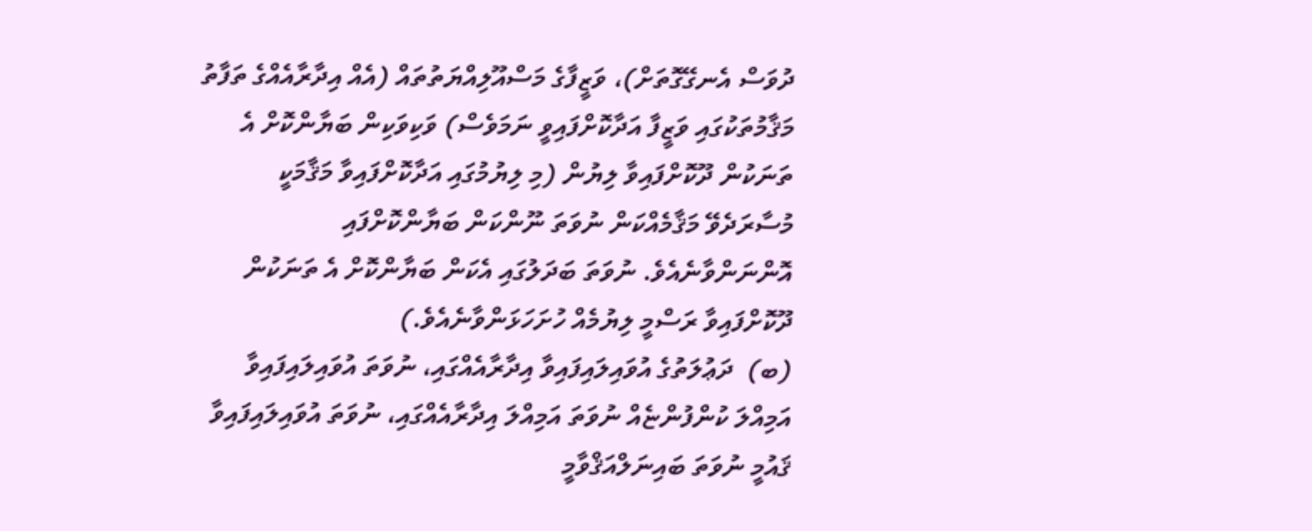ދުވަސް އެނގޭގޮތަށް)، ވަޒީފާގެ މަސްއޫލިއްޔަތުތައް (އެއް އިދާރާއެއްގެ ތަފާތު މަޤާމުތަކުގައި ވަޒީފާ އަދާކޮށްފައިވީ ނަމަވެސް) ވަކިވަކިން ބަޔާންކޮށް އެ ތަނަކުން ދޫކޮށްފައިވާ ލިޔުން (މި ލިޔުމުގައި އަދާކޮށްފައިވާ މަޤާމަކީ މުސާރަދެވޭ މަޤާމެއްކަން ނުވަތަ ނޫންކަން ބަޔާންކޮށްފައި އޮންނަންވާނެއެވެ. ނުވަތަ ބަދަލުގައި އެކަން ބަޔާންކޮށް އެ ތަނަކުން ދޫކޮށްފައިވާ ރަސްމީ ލިޔުމެއް ހުށަހަޅަންވާނެއެވެ.)
(ބ)  ދަޢުލަތުގެ އުވައިލައިފައިވާ އިދާރާއެއްގައި، ނުވަތަ އުވައިލައިފައިވާ އަމިއްލަ ކުންފުންޏެއް ނުވަތަ އަމިއްލަ އިދާރާއެއްގައި، ނުވަތަ އުވައިލައިފައިވާ ޤައުމީ ނުވަތަ ބައިނަލްއަޤްވާމީ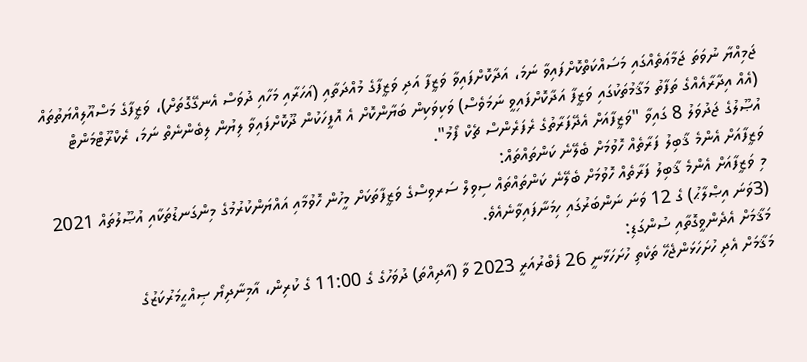ޖަމިއްޔާ ނުވަތަ ޖަމާޢަތެއްގައި މަސައްކަތްކޮށްފައިވާ ނަމަ، އަދާކޮށްފައިވާ ވަޒީފާ އަދި ވަޒީފާގެ މުއްދަތާއި (އަހަރާއި މަހާއި ދުވަސް އެނގޭގޮތަށް)، ވަޒީފާގެ މަސްއޫލިއްޔަތުތައް (އެއް އިދާރާއެއްގެ ތަފާތު މަޤާމުތަކުގައި ވަޒީފާ އަދާކޮށްފައިވީ ނަމަވެސް) ވަކިވަކިން ބަޔާންކޮށް އެ އޮފީހަކުން ދޫކޮށްފައިވާ ލިޔުން ލިބެންނެތް ނަމަ، ރެކްރޫޓްމަންޓް އުޞޫލުގެ ޖަދުވަލު 8 ގައިވާ "ވަޒީފާއަށް އެދޭފަރާތުގެ ރެފަރެންސް ޗެކް ފޯމު".
ވަޒީފާއަށް އެންމެ ޤާބިލު ފަރާތެއް ހޮވުމަށް ބެލޭނެ ކަންތައްތައް:
މި ވަޒީފާއަށް އެންމެ ޤާބިލު ފަރާތެއް ހޮވުމަށް ބެލޭނެ ކަންތައްތައް ސިވިލް ސަރވިސްގެ ވަޒީފާތަކަށް މީހުން ހޮވުމާއި އައްޔަންކުރުމުގެ މިންގަނޑުތަކާއި އުޞޫލުތައް 2021 (3ވަނަ އިޞްލާޙު) ގެ 12 ވަނަ ނަންބަރުގައި ހިމަނާފައިވާނެއެވެ.
މަޤާމަށް އެދެންވީގޮތާއި ސުންގަޑި:
މަޤާމަށް އެދި ހުށަހަޅަންޖެހޭ ތަކެތި ހުށަހަޅާނީ 26 ފެބްރުއަރީ 2023 ވާ (އާދިއްތަ) ދުވަހުގެ ގެ 11:00 ގެ ކުރިން، އާމިނާދިޔޯ ޞިއްޙީމަރުކަޒުގެ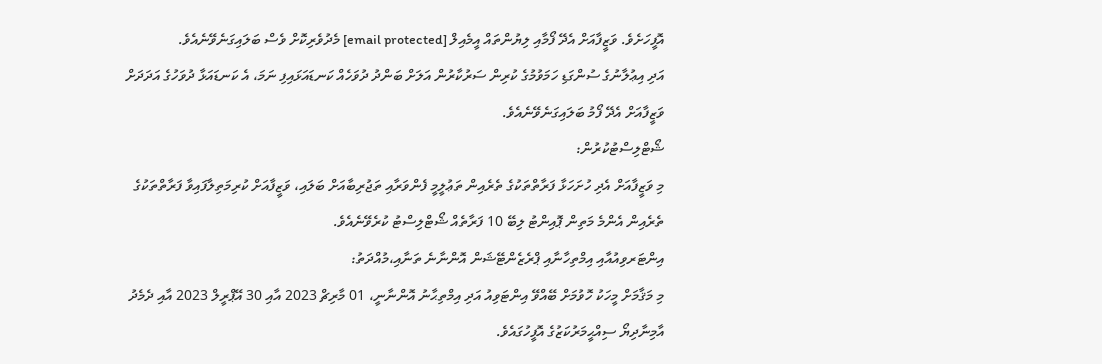އޮފީހަށެވެ. ވަޒީފާއަށް އެދޭ ފޯމާއި ލިޔުންތައް އީމެއިލް [email protected] މެދުވެރިކޮށް ވެސް ބަލައިގަނެވޭނެއެވެ.
އަދި އިޢުލާނުގެ ސުންގަޑި ހަމަވުމުގެ ކުރިން ސަރުކާރުން އަލަށް ބަންދު ދުވަހެއް ކަނޑައަޅައިފި ނަމަ، އެ ކަނޑައަޅާ ދުވަހުގެ އަދަދަށް ވަޒީފާއަށް އެދޭ ފޯމު ބަލައިގަނެވޭނެއެވެ.
ޝޯޓްލިސްޓުކުރުން:
މި ވަޒީފާއަށް އެދި ހުށަހަޅާ ފަރާތްތަކުގެ ތެރެއިން ތަޢުލީމީ ފެންވަރާއި ތަޖުރިބާއަށް ބަލައި، ވަޒީފާއަށް ކުރިމަތިލާފައިވާ ފަރާތްތަކުގެ ތެރެއިން އެންމެ މަތިން ޕޮއިންޓު ލިބޭ 10 ފަރާތެއް ޝޯޓްލިސްޓު ކުރެވޭނެއެވެ.
އިންޓަރވިއުއާއި އިމްތިހާނާއި ޕްރެޒެންޓޭޝަން އޮންނާނެ ތަނާއި،މުއްދަތު:
މި މަޤާމަށް މީހަކު ހޮވުމަށް ބޭއްވޭ އިންޓަވިއު އަދި އިމްތިޙާނު އޮންނާނީ، 01 މާރިޗް 2023 އާއި 30 އޭޕްރީލް 2023 އާއި ދެމެދު އާމިނާދިޔޯ ސިއްޙީމަރުކަޒުގެ އޮފީހުގައެވެ.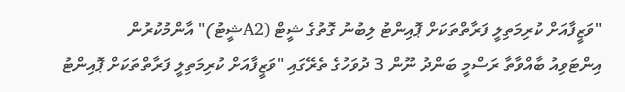"ވަޒީފާއަށް ކުރިމަތިލީ ފަރާތްތަކަށް ޕޮއިންޓު ލިބުނު ގޮތުގެ ޝީޓް (A2ޝީޓު)" އާންމުކުރުން
އިންޓަވިއު ބާއްވާތާ ރަސްމީ ބަންދު ނޫން 3 ދުވަހުގެ ތެރޭގައި "ވަޒީފާއަށް ކުރިމަތިލީ ފަރާތްތަކަށް ޕޮއިންޓު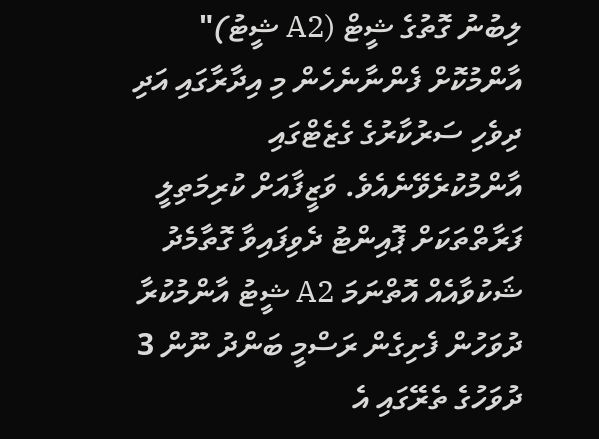ލިބުނު ގޮތުގެ ޝީޓް (A2 ޝީޓު)" އާންމުކޮށް ފެންނާނެހެން މި އިދާރާގައި އަދި ދިވެހި ސަރުކާރުގެ ގެޒެޓްގައި އާންމުކުރެވޭނެއެވެ. ވަޒީފާއަށް ކުރިމަތިލީ ފަރާތްތަކަށް ޕޮއިންޓު ދެވިފައިވާ ގޮތާމެދު ޝަކުވާއެއް އޮތްނަމަ A2 ޝީޓު އާންމުކުރާ ދުވަހުން ފެށިގެން ރަސްމީ ބަންދު ނޫން 3 ދުވަހުގެ ތެރޭގައި އެ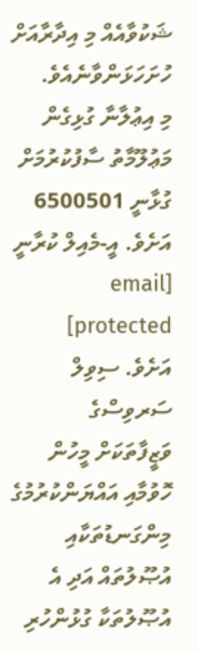ޝަކުވާއެއް މި އިދާރާއަށް ހުށަހަޅަންވާނެއެވެ.
މި އިޢުލާނާ ގުޅިގެން މަޢުލޫމާތު ސާފުކުރުމަށް ގުޅާނީ 6500501 އަށެވެ. އީ-މެއިލް ކުރާނީ [email protected]  އަށެވެ. ސިވިލް ސަރވިސްގެ ވަޒީފާތަކަށް މީހުން ހޮވުމާއި އައްޔަންކުރުމުގެ މިންގަނޑުތަކާއި އުޞޫލުތައް އަދި އެ އުޞޫލުތަކާ ގުޅުންހުރި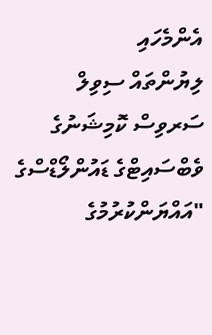އެންމެހައި                ލިޔުންތައް ސިވިލް ސަރވިސް ކޮމިޝަނުގެ ވެބްސައިޓްގެ ޑައުންލޯޑްސްގެ "އައްޔަންކުރުމުގެ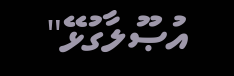އުޞޫލާގުޅޭ"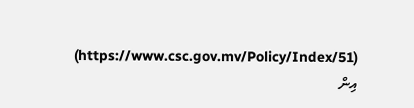(https://www.csc.gov.mv/Policy/Index/51) އިން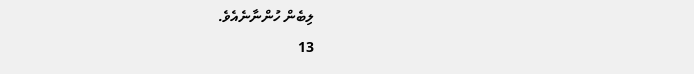ލިބެން ހުންނާނެއެވެ.
13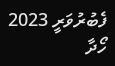ފެބުރުވަރީ 2023
ހޯދާ